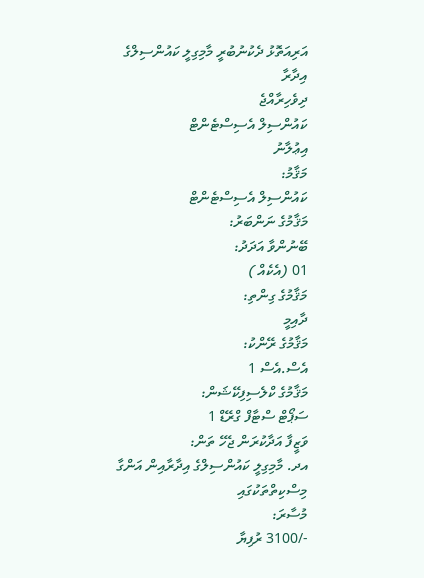އަރިއަތޮޅު ދެކުނުބުރީ މާމިގިލީ ކައުންސިލްގެ އިދާރާ
ދިވެހިރާއްޖެ
ކައުންސިލް އެސިސްޓެންޓް
އިޢުލާނު
މަޤާމު:
ކައުންސިލް އެސިސްޓެންޓް
މަޤާމުގެ ނަންބަރު:
ބޭނުންވާ އަދަދު:
01 (އެކެއް )
މަޤާމުގެ ގިންތި:
ދާއިމީ
މަޤާމުގެ ރޭންކު:
އެސް.އެސް 1
މަޤާމުގެ ކްލެސިފިކޭޝަން:
ސަޕޯޓް ސްޓާފް ގްރޭޑް 1
ވަޒީފާ އަދާކުރަން ޖެހޭ ތަން:
އދ. މާމިގިލީ ކައުންސިލްގެ އިދާރާއިން އަންގާ މިސްކިތްތަކުގައި
މުސާރަ:
-/3100 ރުފިޔާ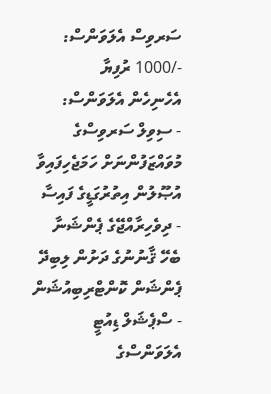ސަރވިސް އެލަވަންސް:
-/1000 ރުފިޔާ
އެހެނިހެން އެލަވަންސް:
- ސިވިލް ސަރވިސްގެ މުވައްޒަފުންނަށް ހަމަޖެހިފައިވާ އުޞޫލުން އިތުރުގަޑީގެ ފައިސާ
- ދިވެހިރާއްޖޭގެ ޕެންޝަނާ ބެހޭ ޤާނުނުގެ ދަށުން ލިބިދޭ ޕެންޝަން ކޮންޓްރިބިއުޝަން
- ސްޕެޝަލް ޑިއުޓީ އެލަވަންސްގެ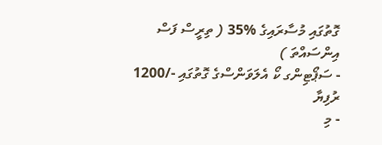ގޮތުގައި މުސާރައިގެ %35 ( ތިރީސް ފަސް އިންސައްތަ )
- ސަޕޯޓިންގ ކޯ އެލަވަންސްގެ ގޮތުގައި -/1200 ރުފިޔާ
- މި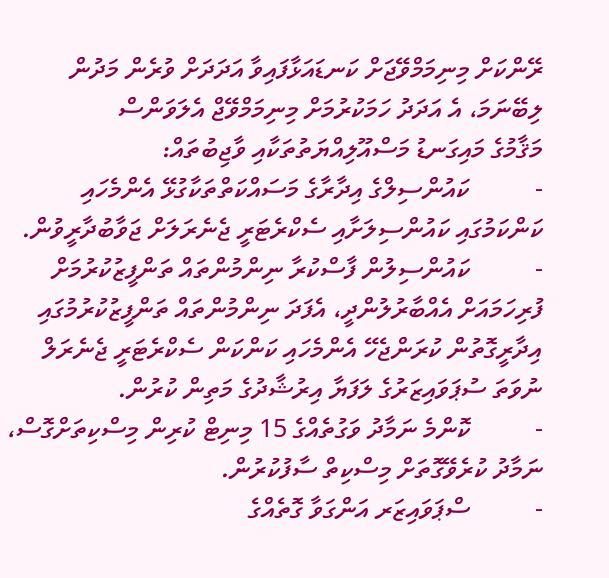ރޭންކަށް މިނިމަމްވޭޖަށް ކަނޑައަޅާފައިވާ އަދަދަށް ވުރެން މަދުން ލިބޭނަމަ، އެ އަދަދު ހަމަކުރުމަށް މިނިމަމްވޭޖް އެލަވަންސް
މަޤާމުގެ މައިގަނޑު މަސްއޫލިއްޔަތުތަކާއި ވާޖިބުތައް:
-          ކައުންސިލްގެ އިދާރާގެ މަސައްކަތްތަކާގުޅޭ އެންމެހައި ކަންކަމުގައި ކައުންސިލަށާއި ސެކްރެޓަރީ ޖެނެރަލަށް ޖަވާބުދާރީވުން.
-          ކައުންސިލުން ފާސްކުރާ ނިންމުންތައް ތަންފީޒުކުރުމަށް ފުރިހަމައަށް އެއްބާރުލުންދީ، އެފަދަ ނިންމުންތައް ތަންފީޒުކުރުމުގައި އިދާރީގޮތުން ކުރަންޖެހޭ އެންމެހައި ކަންކަން ސެކްރެޓަރީ ޖެނެރަލް ނުވަތަ ސުޕަވައިޒަރުގެ ލަފަޔާ އިރުޝާދުގެ މަތިން ކުރުން.
-          ކޮންމެ ނަމާދު ވަގުތެއްގެ 15 މިނިޓް ކުރިން މިސްކިތަށްގޮސް، ނަމާދު ކުރެވޭގޮތަށް މިސްކިތް ސާފުކުރުން.
-          ސްޕަވައިޒަރ އަންގަވާ ގޮތެއްގެ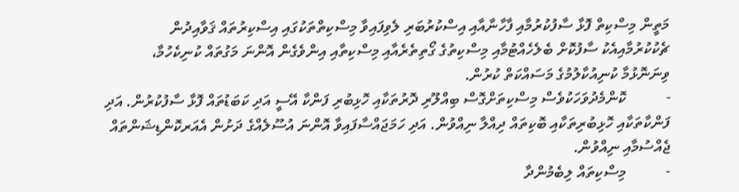މަތީން މިސްކިތް ފޮޅާ ސާފުކުރުމާއި ފާހާނާއާއި އިސްކުރުބަރި ލެވިފައިވާ މިސްކިތްތަކުގައި އިސްކިރުތައް ޤަވާއިދުން ޗެކުކުރުމާއިއެކު ސާފުކޮށް ބެލެހެއްޓުމާއި މިސްކިތުގެ ގޯތިތެރެއާއި މިސްކިތާއި އިންވެގެން އޮންނަ މަގުތައް ކުނިކެހުމާ، ވިނަނޮޅުމާ ކުނިއުކާލުމުގެ މަސައްކަތް ކުރުން.
-          ކޮންމެދުވަހަކުވެސް މިސްކިތަށްގޮސް ބިއްލޫރި ދޮރުތަކާއި ހޮޅިބުރި ފަންކާ އޭސީ އަދި ކަބަޑުތައް ފޮޅާ ސާފުކުރުން. އަދި ފަންކާތަކާއި ހޮޅިބުރިތަކާއި ބޮކިތައް ދިއްލާ ނިއްވުން. އަދި ހަމަޖައްސާފައިވާ އޮންނަ އުސޫލެއްގެ ދަށުން އެއަރކޮންޑިޝަންތައް ޖެއްސުމާއި ނިއްވުން.
-          މިސްކިތައް ލިބެމުންދާ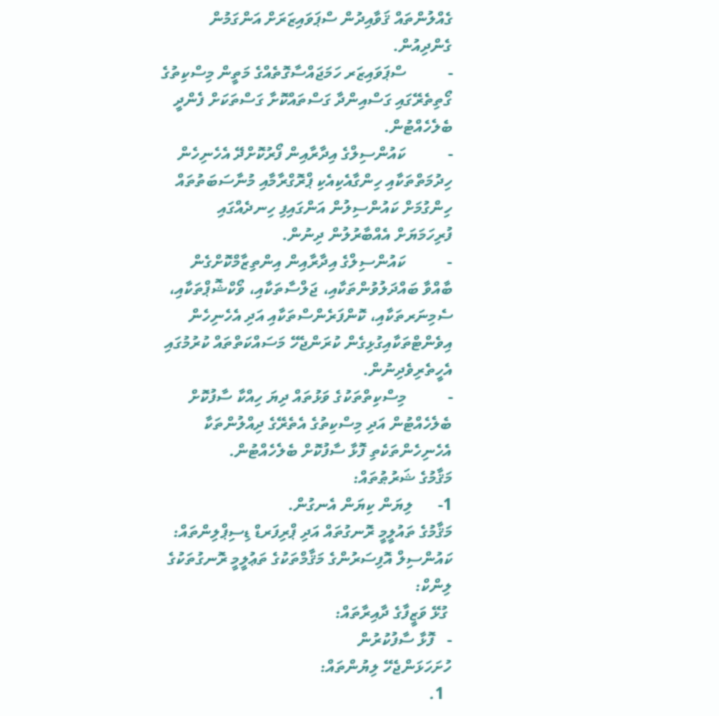ގެއްލުންތައް ޤަވާއިދުން ސްޕަވައިޒަރަށް އަންގަމުން ގެންދިއުން.
-          ސްޕަވައިޒަރ ހަމަޖައްސާގޮތެއްގެ މަތީން މިސްކިތުގެ ގޯތިތެރޭގައި ގަސްއިންދާ ގަސްތައްކޮށާ ގަސްތަކަށް ފެންދީ ބެލެހެއްޓުން.
-          ކައުންސިލްގެ އިދާރާއިން ފޯރުކޮށްދޭ އެހެނިހެން ހިދުމަތްތަކާއި ހިންގާއެކިއެކި ޕްރޮގްރާމާއި މުނާސަބަތުތައް ހިންގުމަށް ކައުންސިލުން އަންގައިފި ހިނދެއްގައި ފުރިހަމަޔަށް އެއްބާރުލުން ދިނުން.
-          ކައުންސިލްގެ އިދާރާއިން އިންތިޒާމްކޮށްގެން ބާއްވާ ބައްދަލުވުންތަކާއި، ޖަލްސާތަކާއި، ވޯކްޝޮޕްތަކާއި، ސެމިނަރތަކާއި، ކޮންފަރެންސްތަކާއި އަދި އެހެނިހެން އިވެންޓްތަކާއިގުޅިގެން ކުރަންޖެހޭ މަސައްކަތްތައް ކުރުމުގައި އެހީތެރިވެދިނުން.
-          މިސްކިތްތަކުގެ ވަޅުތައް ދިޔަ ހިއްކާ ސާފުކޮށް ބެލެހެއްޓުން އަދި މިސްކިތުގެ އެތެރޭގެ ދިއްލުންތަކާ އެހެނިހެންތަކެތި ފޮޅާ ސާފުކޮށް ބެލެހެއްޓުން.
މަޤާމުގެ ޝަރުޠުތައް:
1-      ލިޔަން ކިޔަން އެނގުން.
މަޤާމުގެ ތައުލީމީ ރޮނގުތައް އަދި ޕްރިފަރޑް ޑިސިޕްލިންތައް:
ކައުންސިލް އޮފިސަރުންގެ މަޤާމްތަކުގެ ތަޢުލީމީ ރޮނގުތަކުގެ ލިންކް:
 ގުޅޭ ވަޒީފާގެ ދާއިރާތައް:
-   ފޮޅާ ސާފުކުރުން
ހުށަހަޅަންޖެހޭ ލިޔުންތައް:
  1.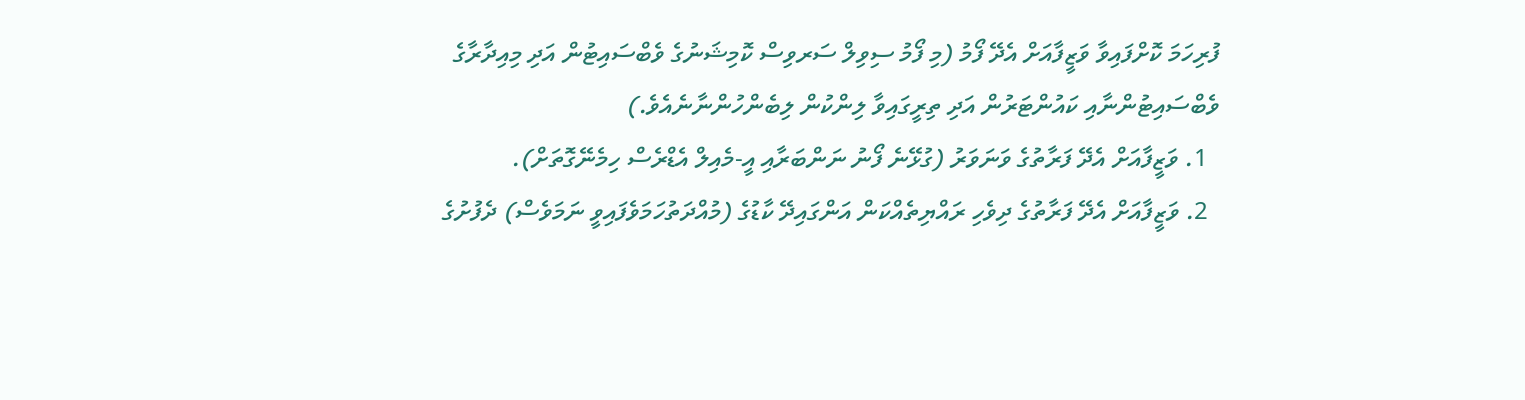ފުރިހަމަ ކޮށްފައިވާ ވަޒީފާއަށް އެދޭ ފޯމު (މި ފޯމު ސިވިލް ސަރވިސް ކޮމިޝަނުގެ ވެބްސައިޓުން އަދި މިއިދާރާގެ ވެބްސައިޓުންނާއި ކައުންޓަރުން އަދި ތިރީގައިވާ ލިންކުން ލިބެންހުންނާނެއެވެ.)
  1. ވަޒީފާއަށް އެދޭ ފަރާތުގެ ވަނަވަރު (ގުޅޭނެ ފޯނު ނަންބަރާއި އީ-މެއިލް އެޑްރެސް ހިމެނޭގޮތަށް).
  2. ވަޒީފާއަށް އެދޭ ފަރާތުގެ ދިވެހި ރައްޔިތެއްކަން އަންގައިދޭ ކާޑުގެ (މުއްދަތުހަމަވެފައިވީ ނަމަވެސް) ދެފުށުގެ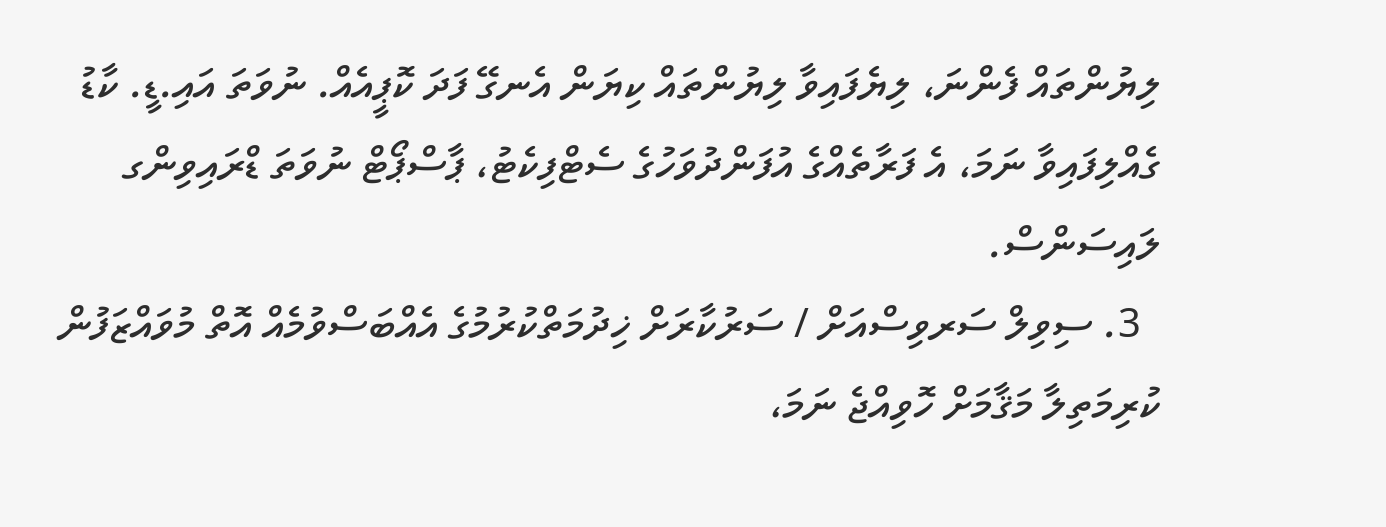ލިޔުންތައް ފެންނަ، ލިޔެފައިވާ ލިޔުންތައް ކިޔަން އެނގޭ ފަދަ ކޮޕީއެއް. ނުވަތަ އައި.ޑީ. ކާޑު ގެއްލިފައިވާ ނަމަ، އެ ފަރާތެއްގެ އުފަންދުވަހުގެ ސެޓްފިކެޓު، ޕާސްޕޯޓް ނުވަތަ ޑްރައިވިންގ ލައިސަންސް.
  3. ސިވިލް ސަރވިސްއަށް / ސަރުކާރަށް ޚިދުމަތްކުރުމުގެ އެއްބަސްވުމެއް އޮތް މުވައްޒަފުން ކުރިމަތިލާ މަޤާމަށް ހޮވިއްޖެ ނަމަ،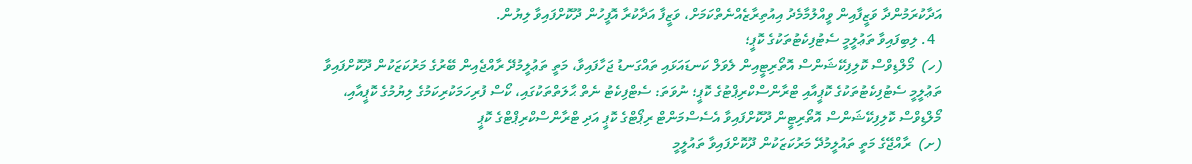އަދާކުރަމުންދާ ވަޒީފާއިން ވީއްލުމާމެދު އިއުތިރާޒެއްނެތްކަމަށް، ވަޒީފާ އަދާކުރާ އޮފީހުން ދޫކޮށްފައިވާ ލިޔުން.
  4. ލިބިފައިވާ ތަޢުލީމީ ސެޓުފިކެޓުތަކުގެ ކޮޕީ؛
(ހ)  މޯލްޑިވްސް ކޮލިފިކޭޝަންސް އޮތޯރިޓީއިން ލެވަލް ކަނޑައަޅައި ތައްގަނޑު ޖަހާފައިވާ، މަތީ ތަޢުލީމުދޭ ރާއްޖެއިން ބޭރުގެ މަރުކަޒަކުން ދޫކޮށްފައިވާ ތަޢުލީމީ ސެޓުފިކެޓުތަކުގެ ކޮޕީއާއި ޓްރާންސްކްރިޕްޓުގެ ކޮޕީ؛ ނުވަތަ: ސެޓްފިކެޓު ނެތް ޙާލަތްތަކުގައި، ކޯސް ފުރިހަމަކުރިކަމުގެ ލިޔުމުގެ ކޮޕީއާއި، މޯލްޑިވްސް ކޮލިފިކޭޝަންސް އޮތޯރިޓީން ދޫކޮށްފައިވާ އެސެސްމަންޓް ރިޕޯޓްގެ ކޮޕީ އަދި ޓްރާންސްކްރިޕްޓްގެ ކޮޕީ
(ށ)  ރާއްޖޭގެ މަތީ ތައުލީމުދޭ މަރުކަޒަކުން ދޫކޮށްފައިވާ ތައުލީމީ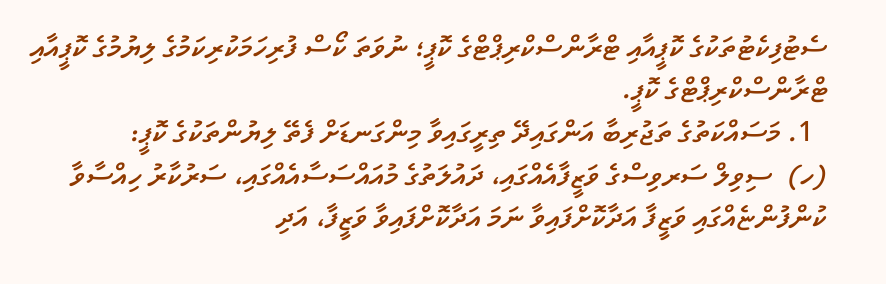ސެޓުފިކެޓުތަކުގެ ކޮޕީއާއި ޓްރާންސްކްރިޕްޓްގެ ކޮޕީ؛ ނުވަތަ ކޯސް ފުރިހަމަކުރިކަމުގެ ލިޔުމުގެ ކޮޕީއާއި ޓްރާންސްކްރިޕްޓްގެ ކޮޕީ.
  1. މަސައްކަތުގެ ތަޖުރިބާ އަންގައިދޭ ތިރީގައިވާ މިންގަނޑަށް ފެތޭ ލިޔުންތަކުގެ ކޮޕީ:
(ހ)  ސިވިލް ސަރވިސްގެ ވަޒީފާއެއްގައި، ދައުލަތުގެ މުއައްސަސާއެއްގައި، ސަރުކާރު ހިއްސާވާ ކުންފުންޏެއްގައި ވަޒީފާ އަދާކޮށްފައިވާ ނަމަ އަދާކޮށްފައިވާ ވަޒީފާ، އަދި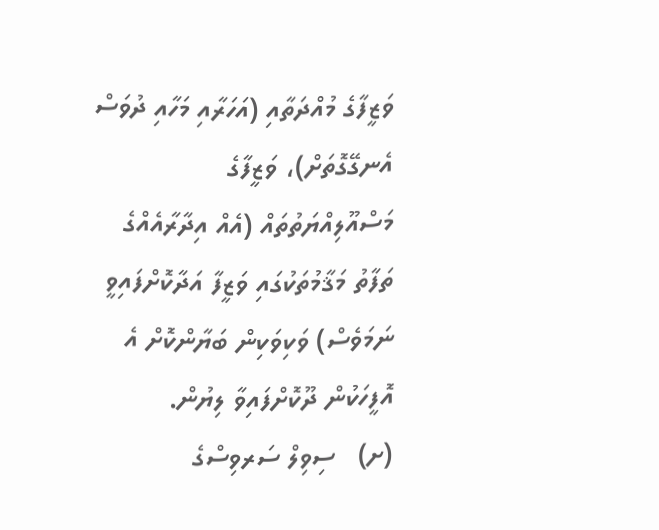ވަޒީފާގެ މުއްދަތާއި (އަހަރާއި މަހާއި ދުވަސް އެނގޭގޮތަށް)، ވަޒީފާގެ މަސްއޫލިއްޔަތުތައް (އެއް އިދާރާއެއްގެ ތަފާތު މަޤާމުތަކުގައި ވަޒީފާ އަދާކޮށްފައިވީ ނަމަވެސް) ވަކިވަކިން ބަޔާންކޮށް އެ އޮފީހަކުން ދޫކޮށްފައިވާ ލިޔުން.
(ށ)   ސިވިލް ސަރވިސްގެ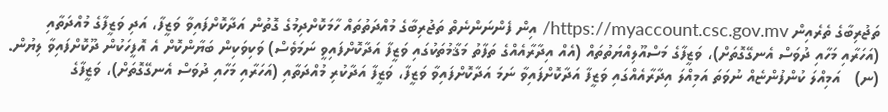ތަޖުރިބާގެ ތެރެއިން https://myaccount.csc.gov.mv/ އިން ފެންނަންނެތް ތަޖުރިބާގެ މުއްދަތުތައް ހާމަކޮށްދިމުގެ ގޮތުން އަދާކޮށްފައިވާ ވަޒީފާ، އަދި ވަޒީފާގެ މުއްދަތާއި (އަހަރާއި މަހާއި ދުވަސް އެނގޭގޮތަށް)، ވަޒީފާގެ މަސްއޫލިއްޔަތުތައް (އެއް އިދާރާއެއްގެ ތަފާތު މަޤާމުތަކުގައި ވަޒީފާ އަދާކޮށްފައިވީ ނަމަވެސް) ވަކިވަކިން ބަޔާންކޮށް އެ އޮފީހަކުން ދޫކޮށްފައިވާ ލިޔުން.
(ނ)   އަމިއްލަ ކުންފުންޏެއް ނުވަތަ އަމިއްލަ އިދާރާއެއްގައި ވަޒީފާ އަދާކޮށްފައިވާ ނަމަ އަދާކޮށްފައިވާ ވަޒީފާ، ވަޒީފާ އަދާކުރި މުއްދަތާއި (އަހަރާއި މަހާއި ދުވަސް އެނގޭގޮތަށް)، ވަޒީފާގެ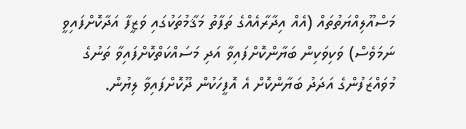މަސްއޫލިއްޔަތުތައް (އެއް އިދާރާއެއްގެ ތަފާތު މަޤާމުތަކުގައި ވަޒީފާ އަދާކޮށްފައިވީ ނަމަވެސް) ވަކިވަކިން ބަޔާންކޮށްފައިވާ އަދި މަސައްކަތްކޮށްފައިވާ ތަނުގެ މުވައްޒަފުންގެ އަދަދު ބަޔާންކޮށް އެ އޮފީހަކުން ދޫކޮށްފައިވާ ލިޔުން.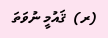(ރ)  ޤައުމީ ނުވަތަ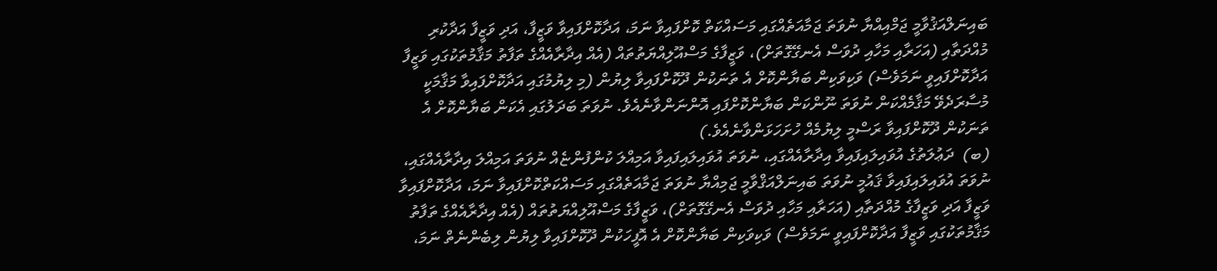ބައިނަލްއަޤުވާމީ ޖަމްއިއްޔާ ނުވަތަ ޖަމާއަތެއްގައި މަސައްކަތް ކޮށްފައިވާ ނަމަ، އަދާކޮށްފައިވާ ވަޒީފާ، އަދި ވަޒީފާ އަދާކުރި މުއްދަތާއި (އަހަރާއި މަހާއި ދުވަސް އެނގޭގޮތަށް)، ވަޒީފާގެ މަސްއޫލިއްޔަތުތައް (އެއް އިދާރާއެއްގެ ތަފާތު މަޤާމުތަކުގައި ވަޒީފާ އަދާކޮށްފައިވީ ނަމަވެސް) ވަކިވަކިން ބަޔާންކޮށް އެ ތަނަކުން ދޫކޮށްފައިވާ ލިޔުން (މި ލިޔުމުގައި އަދާކޮށްފައިވާ މަޤާމަކީ މުސާރަދެވޭ މަޤާމެއްކަން ނުވަތަ ނޫންކަން ބަޔާންކޮށްފައި އޮންނަންވާނެއެވެ. ނުވަތަ ބަދަލުގައި އެކަން ބަޔާންކޮށް އެ ތަނަކުން ދޫކޮށްފައިވާ ރަސްމީ ލިޔުމެއް ހުށަހަޅަންވާނެއެވެ.)
(ބ)  ދަޢުލަތުގެ އުވައިލައިފައިވާ އިދާރާއެއްގައި، ނުވަތަ އުވައިލައިފައިވާ އަމިއްލަ ކުންފުންޏެއް ނުވަތަ އަމިއްލަ އިދާރާއެއްގައި، ނުވަތަ އުވައިލައިފައިވާ ޤައުމީ ނުވަތަ ބައިނަލްއަޤްވާމީ ޖަމިއްޔާ ނުވަތަ ޖަމާއަތެއްގައި މަސައްކަތްކޮށްފައިވާ ނަމަ، އަދާކޮށްފައިވާ ވަޒީފާ އަދި ވަޒީފާގެ މުއްދަތާއި (އަހަރާއި މަހާއި ދުވަސް އެނގޭގޮތަށް)، ވަޒީފާގެ މަސްއޫލިއްޔަތުތައް (އެއް އިދާރާއެއްގެ ތަފާތު މަޤާމުތަކުގައި ވަޒީފާ އަދާކޮށްފައިވީ ނަމަވެސް) ވަކިވަކިން ބަޔާންކޮށް އެ އޮފީހަކުން ދޫކޮށްފައިވާ ލިޔުން ލިބެންނެތް ނަމަ،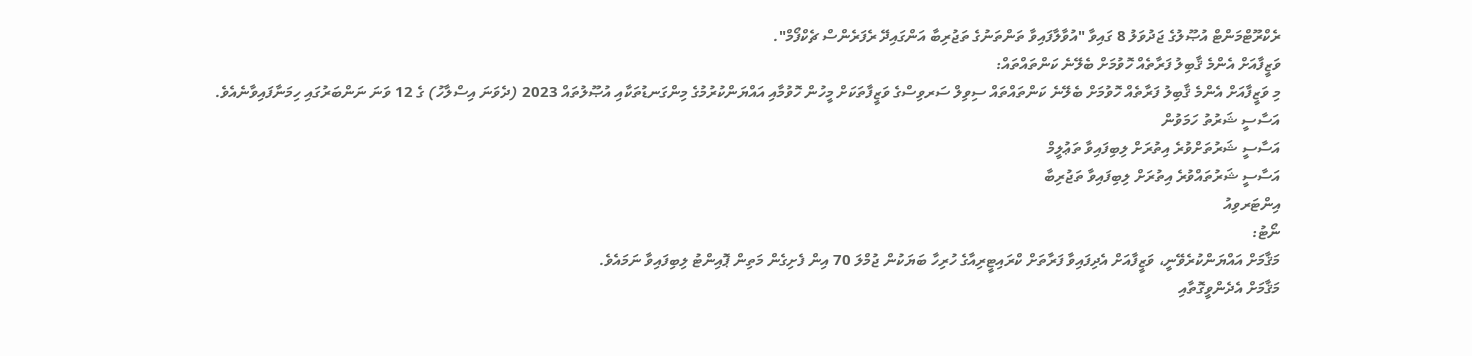ރެކްރޫޓްމަންޓް އުޞޫލުގެ ޖަދުވަލު 8 ގައިވާ "އުވާލާފައިވާ ތަންތަނުގެ ތަޖުރިބާ އަންގައިދޭ ރެފަރެންސް ޗެކްފޯމް".
ވަޒީފާއަށް އެންމެ ޤާބިލު ފަރާތެއް ހޮވުމަށް ބެލޭނެ ކަންތައްތައް:
މި ވަޒީފާއަށް އެންމެ ޤާބިލު ފަރާތެއް ހޮވުމަށް ބެލޭނެ ކަންތައްތައް ސިވިލް ސަރވިސްގެ ވަޒީފާތަކަށް މީހުން ހޮވުމާއި އައްޔަންކުރުމުގެ މިންގަނޑުތަކާއި އުޞޫލުތައް 2023 (ދެވަނަ އިސްލާހު) ގެ 12 ވަނަ ނަންބަރުގައި ހިމަނާފައިވާނެއެވެ.
އަސާސީ ޝަރުތު ހަމަވުން
އަސާސީ ޝަރުތަށްވުރެ އިތުރަށް ލިބިފައިވާ ތަޢުލީމް
އަސާސީ ޝަރުތައްވުރެ އިތުރަށް ލިބިފައިވާ ތަޖުރިބާ
އިންޓަރވިއު
ނޯޓު:
މަޤާމަށް އައްޔަންކުރެވޭނީ، ވަޒީފާއަށް އެދިފައިވާ ފަރާތަށް ކްރައިޓީރިއާގެ ހުރިހާ ބަޔަކުން ޖުމްލަ 70 އިން ފެށިގެން މަތިން ޕޮއިންޓު ލިބިފައިވާ ނަމައެވެ.
މަޤާމަށް އެދެންވީގޮތާއި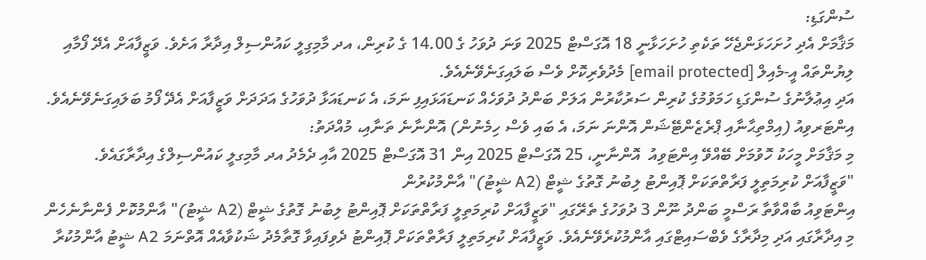ސުންގަޑި:
މަޤާމަށް އެދި ހުށަހަޅަންޖެހޭ ތަކެތި ހުށަހަޅާނީ 18 އޮގަސްޓް 2025 ވަނަ ދުވަހު ގެ 14.00 ގެ ކުރިން، އދ މާމިގިލީ ކައުންސިލް އިދާރާ އަށެވެ. ވަޒީފާއަށް އެދޭ ފޯމާއި ލިޔުންތައް އީ-މެއިލް [email protected] މެދުވެރިކޮށް ވެސް ބަލައިގަނެވޭނެއެވެ.
އަދި އިޢުލާނުގެ ސުންގަޑި ހަމަވުމުގެ ކުރިން ސަރުކާރުން އަލަށް ބަންދު ދުވަހެއް ކަނޑައަޅައިފި ނަމަ، އެ ކަނޑައަޅާ ދުވަހުގެ އަދަދަށް ވަޒީފާއަށް އެދޭ ފޯމު ބަލައިގަނެވޭނެއެވެ.
އިންޓަރވިއު (އިމްތިޙާނާއި ޕްރެޒެންޓޭޝަން އޮންނަ ނަމަ، އެ ބައި ވެސް ހިމެނުން) އޮންނާނެ ތަނާއި، މުއްދަތު:
މި މަޤާމަށް މީހަކު ހޮވުމަށް ބޭއްވޭ އިންޓަވިއު  އޮންނާނީ، 25 އޮގަސްޓް 2025 އިން 31 އޮގަސްޓް 2025 އާއި ދެމެދު އދ މާމިގލީ ކައުންސިލްގެ އިދާރާގައެވެ.
"ވަޒީފާއަށް ކުރިމަތިލީ ފަރާތްތަކަށް ޕޮއިންޓު ލިބުނު ގޮތުގެ ޝީޓް (A2 ޝީޓު)" އާންމުކުރުން
އިންޓަވިއު ބާއްވާތާ ރަސްމީ ބަންދު ނޫން 3 ދުވަހުގެ ތެރޭގައި "ވަޒީފާއަށް ކުރިމަތިލީ ފަރާތްތަކަށް ޕޮއިންޓު ލިބުނު ގޮތުގެ ޝީޓް (A2 ޝީޓު)" އާންމުކޮށް ފެންނާނެހެން މި އިދާރާގައި އަދި މިދާރާގެ ވެބްސައިޓްގައި އާންމުކުރެވޭނެއެވެ. ވަޒީފާއަށް ކުރިމަތިލީ ފަރާތްތަކަށް ޕޮއިންޓު ދެވިފައިވާ ގޮތާމެދު ޝަކުވާއެއް އޮތްނަމަ A2 ޝީޓު އާންމުކުރާ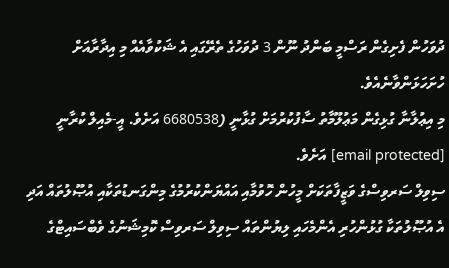ދުވަހުން ފެށިގެން ރަސްމީ ބަންދު ނޫން 3 ދުވަހުގެ ތެރޭގައި އެ ޝަކުވާއެއް މި އިދާރާއަށް ހުށަހަޅަންވާނެއެވެ.
މި އިޢުލާނާ ގުޅިގެން މަޢުލޫމާތު ސާފުކުރުމަށް ގުޅާނީ (6680538 އަށެވެ. އީ-މެއިލް ކުރާނީ [email protected] އަށެވެ.
ސިވިލް ސަރވިސްގެ ވަޒީފާތަކަށް މީހުން ހޮވުމާއި އައްޔަންކުރުމުގެ މިންގަނޑުތަކާއި އުޞޫލުތައް އަދި އެ އުޞޫލުތަކާ ގުޅުންހުރި އެންމެހައި ލިޔުންތައް ސިވިލް ސަރވިސް ކޮމިޝަނުގެ ވެބްސައިޓްގެ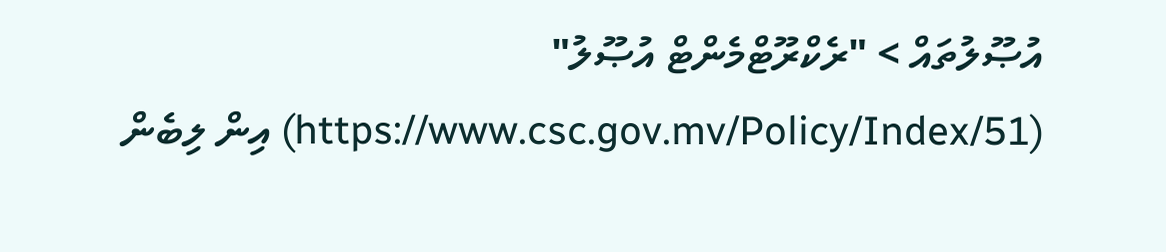އުޞޫލުތައް > "ރެކްރޫޓްމެންޓް އުޞޫލު" (https://www.csc.gov.mv/Policy/Index/51) އިން ލިބެން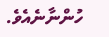ހުންނާނެއެވެ.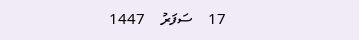17    ސަފަރު    1447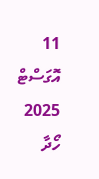11 އޮގަސްޓް 2025
ހޯދާ